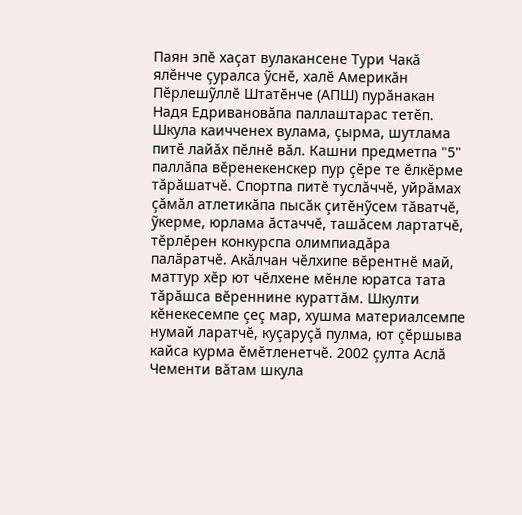Паян эпĕ хаçат вулакансене Тури Чакă ялĕнче çуралса ỹснĕ, халĕ Америкăн Пĕрлешỹллĕ Штатĕнче (АПШ) пурăнакан Надя Едривановăпа паллаштарас тетĕп. Шкула каичченех вулама, çырма, шутлама питĕ лайăх пĕлнĕ вăл. Кашни предметпа "5" паллăпа вĕренекенскер пур çĕре те ĕлкĕрме тăрăшатчĕ. Спортпа питĕ туслăччĕ, уйрăмах çăмăл атлетикăпа пысăк çитĕнỹсем тăватчĕ, ỹкерме, юрлама ăстаччĕ, ташăсем лартатчĕ, тĕрлĕрен конкурспа олимпиадăра палăратчĕ. Акăлчан чĕлхипе вĕрентнĕ май, маттур хĕр ют чĕлхене мĕнле юратса тата тăрăшса вĕреннине кураттăм. Шкулти кĕнекесемпе çеç мар, хушма материалсемпе нумай ларатчĕ, куçаруçă пулма, ют çĕршыва кайса курма ĕмĕтленетчĕ. 2002 çулта Аслă Чементи вăтам шкула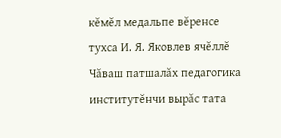кĕмĕл медальпе вĕренсе тухса И. Я. Яковлев ячĕллĕ Чăваш патшалăх педагогика институтĕнчи вырăс тата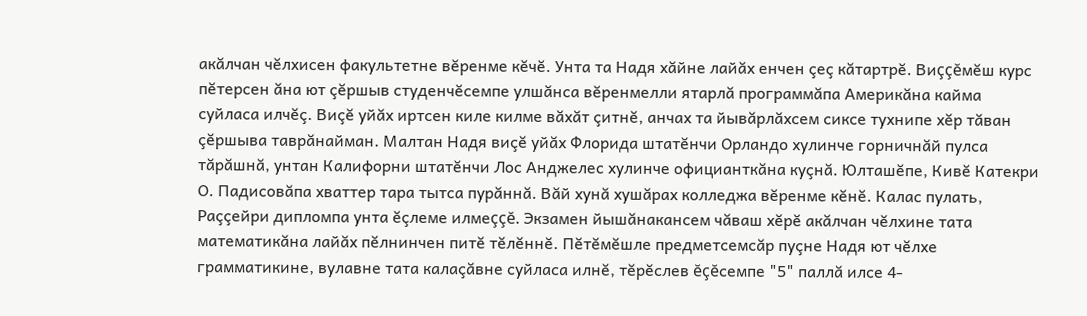акăлчан чĕлхисен факультетне вĕренме кĕчĕ. Унта та Надя хăйне лайăх енчен çеç кăтартрĕ. Виççĕмĕш курс пĕтерсен ăна ют çĕршыв студенчĕсемпе улшăнса вĕренмелли ятарлă программăпа Америкăна кайма суйласа илчĕç. Виçĕ уйăх иртсен киле килме вăхăт çитнĕ, анчах та йывăрлăхсем сиксе тухнипе хĕр тăван çĕршыва таврăнайман. Малтан Надя виçĕ уйăх Флорида штатĕнчи Орландо хулинче горничнăй пулса тăрăшнă, унтан Калифорни штатĕнчи Лос Анджелес хулинче официанткăна куçнă. Юлташĕпе, Кивĕ Катекри О. Падисовăпа хваттер тара тытса пурăннă. Вăй хунă хушăрах колледжа вĕренме кĕнĕ. Калас пулать, Раççейри дипломпа унта ĕçлеме илмеççĕ. Экзамен йышăнакансем чăваш хĕрĕ акăлчан чĕлхине тата математикăна лайăх пĕлнинчен питĕ тĕлĕннĕ. Пĕтĕмĕшле предметсемсăр пуçне Надя ют чĕлхе грамматикине, вулавне тата калаçăвне суйласа илнĕ, тĕрĕслев ĕçĕсемпе "5" паллă илсе 4-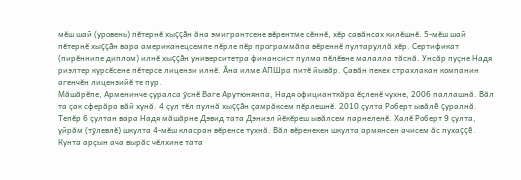мĕш шай (уровень) пĕтернĕ хыççăн ăна эмигрантсене вĕрентме сĕннĕ, хĕр савăнсах килĕшнĕ. 5-мĕш шай пĕтернĕ хыççăн вара американецсемпе пĕрле пĕр программăпа вĕреннĕ пултаруллă хĕр. Сертификат (пирĕннипе диплом) илнĕ хыççăн университетра финансист пулма пĕлĕвне малалла тăснă. Унсăр пуçне Надя риэлтер курсĕсене пĕтерсе лицензи илнĕ. Ăна илме АПШра питĕ йывăр. Çавăн пекех страхлакан компанин агенчĕн лицензийĕ те пур.
Мăшăрĕпе, Арменинче çуралса ỹснĕ Ваге Арутюнянпа, Надя официанткăра ĕçленĕ чухне, 2006 паллашнă. Вăл та çак сферăра вăй хунă. 4 çул тĕл пулнă хыççăн çамрăксем пĕрлешнĕ. 2010 çулта Роберт ывăлĕ çуралнă. Тепĕр 6 çултан вара Надя мăшăрне Дэвид тата Дэниэл йĕкĕреш ывăлсем парнеленĕ. Халĕ Роберт 9 çулта, уйрăм (тỹлевлĕ) шкулта 4-мĕш класран вĕренсе тухнă. Вăл вĕренекен шкулта армянсен ачисем ăс пухаççĕ. Кунта арçын ача вырăс чĕлхине тата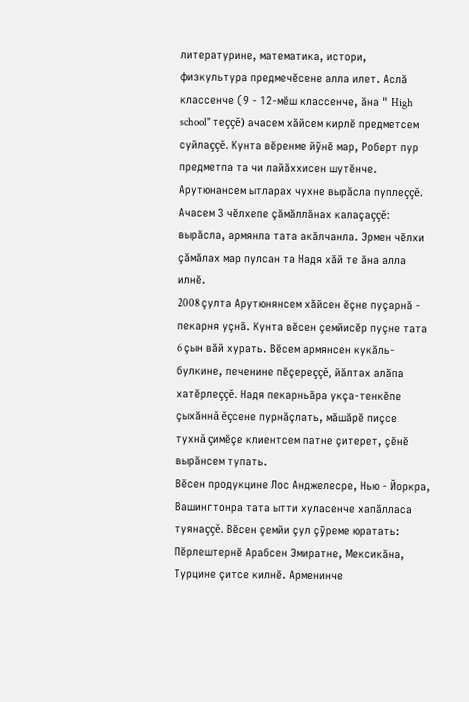литературине, математика, истори, физкультура предмечĕсене алла илет. Аслă классенче (9 - 12-мĕш классенче, ăна " High school" теççĕ) ачасем хăйсем кирлĕ предметсем суйлаççĕ. Кунта вĕренме йỹнĕ мар, Роберт пур предметпа та чи лайăххисен шутĕнче.
Арутюнансем ытларах чухне вырăсла пуплеççĕ. Ачасем 3 чĕлхепе çăмăллăнах калаçаççĕ: вырăсла, армянла тата акăлчанла. Эрмен чĕлхи çăмăлах мар пулсан та Надя хăй те ăна алла илнĕ.
2008 çулта Арутюнянсем хăйсен ĕçне пуçарнă - пекарня уçнă. Кунта вĕсен çемйисĕр пуçне тата 6 çын вăй хурать. Вĕсем армянсен кукăль-булкине, печенине пĕçереççĕ, йăлтах алăпа хатĕрлеççĕ. Надя пекарньăра укçа-тенкĕпе çыхăннă ĕçсене пурнăçлать, мăшăрĕ пиçсе тухнă çимĕçе клиентсем патне çитерет, çĕнĕ вырăнсем тупать.
Вĕсен продукцине Лос Анджелесре, Нью - Йоркра, Вашингтонра тата ытти хуласенче хапăлласа туянаççĕ. Вĕсен çемйи çул çỹреме юратать: Пĕрлештернĕ Арабсен Эмиратне, Мексикăна, Турцине çитсе килнĕ. Арменинче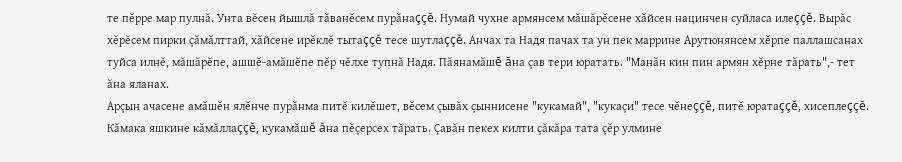те пĕрре мар пулнă. Унта вĕсен йышлă тăванĕсем пурăнаççĕ. Нумай чухне армянсем мăшăрĕсене хăйсен нацинчен суйласа илеççĕ. Вырăс хĕрĕсем пирки çăмăлттай, хăйсене ирĕклĕ тытаççĕ тесе шутлаççĕ. Анчах та Надя пачах та ун пек маррине Арутюнянсем хĕрпе паллашсанах туйса илнĕ, мăшăрĕпе, ашшĕ-амăшĕпе пĕр чĕлхе тупнă Надя. Пăянамăшĕ ăна çав тери юратать. "Манăн кин пин армян хĕрне тăрать",- тет ăна яланах.
Арçын ачасене амăшĕн ялĕнче пурăнма питĕ килĕшет, вĕсем çывăх çыннисене "кукамай", "кукаçи" тесе чĕнеççĕ, питĕ юратаççĕ, хисеплеççĕ. Кăмака яшкине кăмăллаççĕ, кукамăшĕ ăна пĕçерсех тăрать. Çавăн пекех килти çăкăра тата çĕр улмине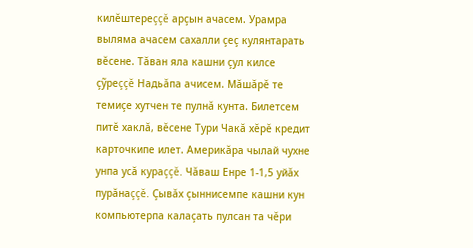килĕштереççĕ арçын ачасем. Урамра выляма ачасем сахалли çеç кулянтарать вĕсене. Тăван яла кашни çул килсе çỹреççĕ Надьăпа ачисем. Мăшăрĕ те темиçе хутчен те пулнă кунта. Билетсем питĕ хаклă, вĕсене Тури Чакă хĕрĕ кредит карточкипе илет. Америкăра чылай чухне унпа усă кураççĕ. Чăваш Енре 1-1,5 уйăх пурăнаççĕ. Çывăх çыннисемпе кашни кун компьютерпа калаçать пулсан та чĕри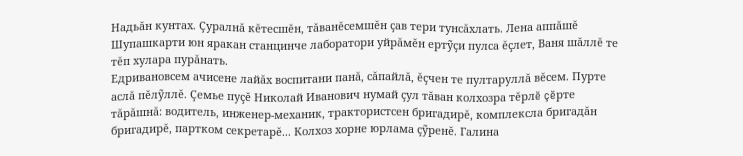Надьăн кунтах. Çуралнă кĕтесшĕн, тăванĕсемшĕн çав тери тунсăхлать. Лена аппăшĕ Шупашкарти юн яракан станцинче лаборатори уйрăмĕн ертỹçи пулса ĕçлет, Ваня шăллĕ те тĕп хулара пурăнать.
Едривановсем ачисене лайăх воспитани панă, сăпайлă, ĕçчен те пултаруллă вĕсем. Пурте аслă пĕлỹллĕ. Çемье пуçĕ Николай Иванович нумай çул тăван колхозра тĕрлĕ çĕрте тăрăшнă: водитель, инженер-механик, трактористсен бригадирĕ, комплексла бригадăн бригадирĕ, партком секретарĕ... Колхоз хорне юрлама çỹренĕ. Галина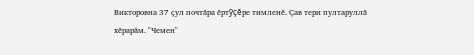Викторовна 37 çул почтăра ĕртỹçĕре тимленĕ. Çав тери пултаруллă хĕрарăм. "Чемен"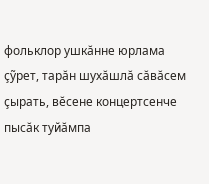фольклор ушкăнне юрлама çỹрет, тарăн шухăшлă сăвăсем çырать, вĕсене концертсенче пысăк туйăмпа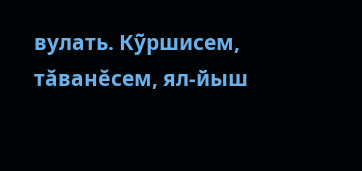вулать. Кỹршисем, тăванĕсем, ял-йыш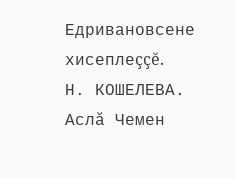Едривановсене хисеплеççĕ.
Н. КОШЕЛЕВА. Аслă Чемен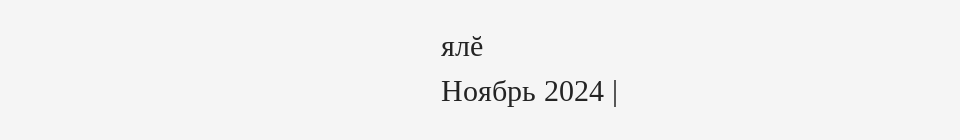ялĕ
Ноябрь 2024 |